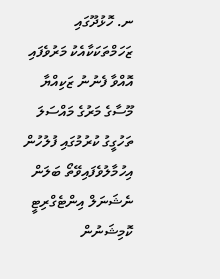ނ. ހޮޅުދޫގައި ޒަހަމްތަކަކާއެކު މަރުވެފައި އޮއްވާ ފެނުނު ޒަކިއްޔާ މޫސާގެ މަރުގެ މައްސަލަ ތަހުގީގު ކުރުމުގައި ފުލުހުން އިހުމާލުވެފައިވޭތޯ ބަލަން ނެޝަނަލް އިންޓެގްރިޓީ ކޮމިޝަނުން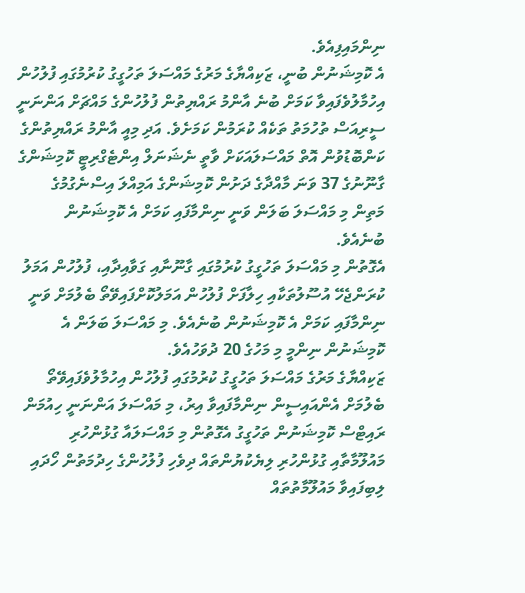ނިންމައިފިއެވެ.
އެ ކޮމިޝަނުން ބުނީ، ޒަކިއްޔާގެ މަރުގެ މައްސަލަ ތަހުގީގު ކުރުމުގައި ފުލުހުން އިހުމާލުވެފައިވާ ކަމަށް ބުނެ އާންމު ރައްޔިތުން ފުލުހުންގެ މައްޗަށް އަންނަނީ ސީރިއަސް ތުހުމަތު ތަކެއް ކުރަމުން ކަމަށެވެ. އަދި މިއީ އާންމު ރައްޔިތުންގެ ކަންބޮޑުވުން އޮތް މައްސަލައަކަށް ވާތީ ނެޝަނަލް އިންޓެގްރިޓީ ކޮމިޝަންގެ ގާނޫނުގެ 37 ވަނަ މާއްދާގެ ދަށުން ކޮމިޝަންގެ އަމިއްލަ އިސްނެގުމުގެ މަތިން މި މައްސަލަ ބަލަން ވަނީ ނިންމާފައި ކަމަށް އެ ކޮމިޝަނުން ބުނެއެވެ.
އެގޮތުން މި މައްސަލަ ތަހުގީގު ކުރުމުގައި ގާނޫނާއި ގަވާއިދާއި، ފުލުހުން އަމަލު ކުރަންޖެހޭ އުސޫލުތަކާއި ހިލާފަށް ފުލުހުން އަމަލުކޮށްފައިވޭތޯ ބެލުމަށް ވަނީ ނިންމާފައި ކަމަށް އެ ކޮމިޝަނުން ބުނެއެވެ. މި މައްސަލަ ބަލަން އެ ކޮމިޝަނުން ނިންމީ މި މަހުގެ 20 ދުވަހުއެވެ.
ޒަކިއްޔާގެ މަރުގެ މައްސަލަ ތަހުގީގު ކުރުމުގައި ފުލުހުން އިހުމާލުވެފައިވޭތޯ ބެލުމަށް އެންއައިސީން ނިންމާފައިވާ އިރު، މި މައްސަލަ އަންނަނީ ހިއުމަން ރައިޓްސް ކޮމިޝަނުން ތަހުގީގު އެގޮތުން މި މައްސަލައާ ގުޅުންހުރި މައުލޫމާތާއި ގުޅުންހުރި ލިޔެކުޔުންތައް ދިވެހި ފުލުހުންގެ ހިދުމަތުން ހޯދައި ލިބިފައިވާ މައުލޫމާތުތައް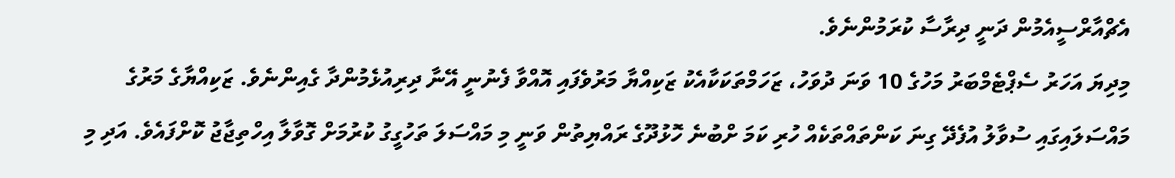އެޗްއާރްސީއެމުން ދަނީ ދިރާސާ ކުރަމުންނެވެ.
މިދިޔަ އަހަރު ސެޕްޓެމްބަރު މަހުގެ 10 ވަނަ ދުވަހު، ޒަހަމްތަކަކާއެކު ޒަކިއްޔާ މަރުވެފައި އޮއްވާ ފެނުނީ އޭނާ ދިރިއުޅެމުންދާ ގެއިންނެވެ. ޒަކިއްޔާގެ މަރުގެ މައްސަލައިގައި ސުވާލު އުފެދޭ ގިނަ ކަންތައްތަކެއް ހުރި ކަމަ ށްބުނެ ހޮޅުދޫގެ ރައްޔިތުން ވަނީ މި މައްސަލަ ތަހުގީގު ކުރުމަށް ގޮވާލާ އިހްތިޖާޖު ކޮށްފައެވެ. އަދި މި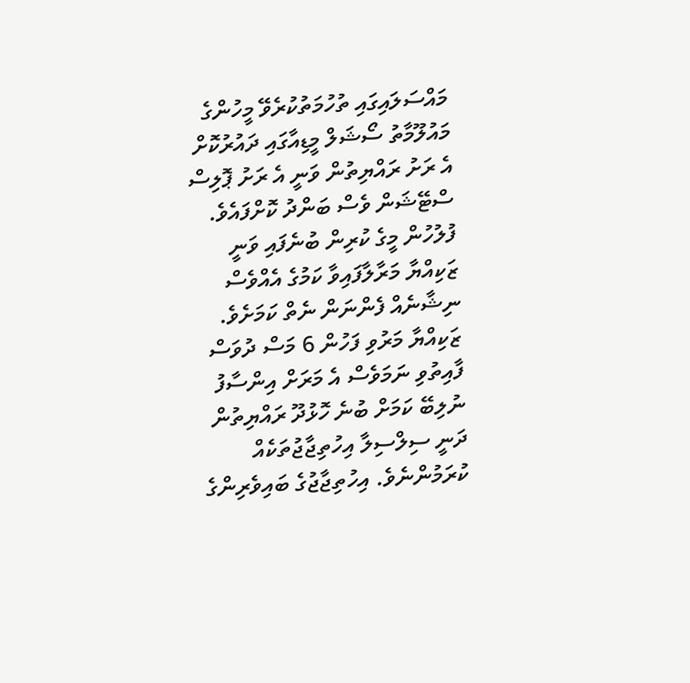މައްސަލައިގައި ތުހުމަތުކުރެވޭ މީހުންގެ މައުލޫމާތު ސޯޝަލް މީޑިއާގައި ދައުރުކޮށް އެ ރަށު ރައްޔިތުން ވަނީ އެ ރަށު ޕޮލިސް ސްޓޭޝަން ވެސް ބަންދު ކޮށްފައެވެ.
ފުލުހުން މީގެ ކުރިން ބުނެފައި ވަނީ ޒަކިއްޔާ މަރާލާފައިވާ ކަމުގެ އެއްވެސް ނިޝާނެއް ފެންނަން ނެތް ކަމަށެވެ.
ޒަކިއްޔާ މަރުވި ފަހުން 6 މަސް ދުވަސް ފާއިތުވި ނަމަވެސް އެ މަރަށް އިންސާފު ނުލިބޭ ކަމަށް ބުނެ ހޮޅުދޫ ރައްޔިތުން ދަނީ ސިލްސިލާ އިހުތިޖާޖުތަކެއް ކުރަމުންނެވެ. އިހުތިޖާޖުގެ ބައިވެރިންގެ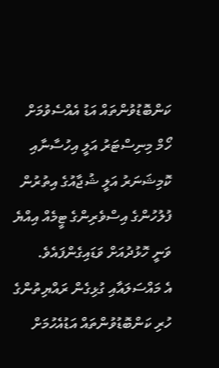ކަންބޮޑުވުންތައް އަޑު އެއްސެވުމަށް ހޯމް މިނިސްޓަރު އަލީ އިހުސާނާއި ކޮމިޝަނަރު އަލީ ޝުޖާއުގެ އިތުރުން ފުލުހުންގެ އިސްވެރިންގެ ޓީމެއް އިއްޔެ ވަނީ ހޮޅުދުއަށް ވަޑައިގެންފައެވެ.
އެ މައްސަލައާއި ގުޅިގެން ރައްޔިތުންގެ ހުރި ކަންބޮޑުވުންތައް އަޑުއެހުމަށް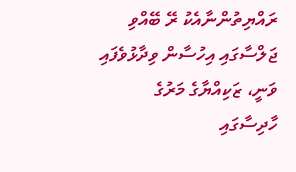ރައްޔިތުންނާއެކު ރޭ ބޭއްވި ޖަލްސާގައި އިހުސާން ވިދާޅުވެފައި ވަނީ، ޒަކިއްޔާގެ މަރުގެ ހާދިސާގައި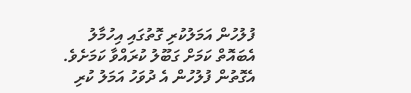ފުލުހުން އަމަލުކުރި ގޮތުގައި އިހުމާލު އެބައޮތް ކަމަށް ގަބޫލު ކުރައްވާ ކަމަށެވެ. އެގޮތުން ފުލުހުން އެ ދުވަހު އަމަލު ކުރި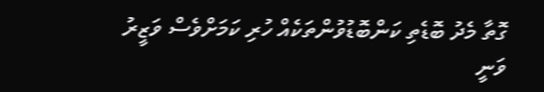ގޮތާ މެދު ބޮޑެތި ކަންބޮޑުވުންތަކެއް ހުރި ކަމަށްވެސް ވަޒީރު ވަނީ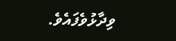ވިދާޅުވެފައެވެ.